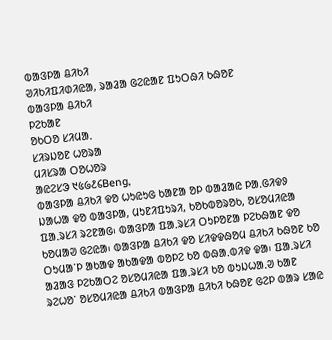ᱵᱟᱝᱞᱟ ᱪᱤᱠᱤ
ᱣᱤᱠᱤᱯᱤᱰᱤᱭᱟ, ᱨᱟᱲᱟ ᱜᱮᱭᱟᱱ ᱯᱩᱛᱷᱤ ᱠᱷᱚᱱ
ᱵᱟᱝᱞᱟ ᱪᱤᱠᱤ
ᱞᱮᱠᱟᱱ
ᱚᱠᱛᱚ ᱥᱤᱢᱟᱹ
ᱥᱤᱨᱡᱚᱱ ᱦᱚᱨᱟ
ᱢᱤᱥᱨᱟ ᱛᱚᱦᱚᱨ
ᱟᱭᱮᱥᱳ ᱑᱕᱙᱒᱔Beng,
ᱵᱟᱝᱞᱟ ᱪᱤᱠᱤ ᱫᱚ ᱦᱩᱭᱩᱜ ᱠᱟᱱᱟ ᱚᱞ ᱵᱟᱲᱟᱭ ᱞᱟᱹᱜᱤᱫᱽ ᱡᱟᱦᱟ ᱫᱚ ᱵᱟᱝᱞᱟ, ᱢᱩᱱᱤᱯᱩᱨᱤ, ᱠᱚᱠᱵᱚᱨᱚᱠ, ᱚᱥᱚᱢᱤᱭᱟ ᱯᱟᱹᱨᱥᱤ ᱨᱮᱱᱟᱜ᱾ ᱵᱟᱝᱞᱟ ᱯᱟᱹᱨᱥᱤ ᱛᱩᱞᱚᱱᱟ ᱞᱮᱠᱷᱟᱱ ᱫᱚ ᱠᱚᱢᱟᱣ ᱜᱮᱭᱟ᱾ ᱵᱟᱝᱞᱟ ᱪᱤᱠᱤ ᱫᱚ ᱥᱤᱫᱫᱷᱚᱢ ᱪᱤᱠᱤ ᱠᱷᱚᱱ ᱠᱚ ᱛᱩᱢᱟᱸᱞ ᱟᱠᱟᱫ ᱟᱠᱟᱫᱟ ᱵᱚᱞᱮ ᱠᱚ ᱵᱷᱟᱹᱵᱤᱫ ᱫᱟ᱾ ᱯᱟᱹᱨᱥᱤ ᱟᱲᱟᱝ ᱞᱮᱠᱟᱛᱮ ᱚᱥᱚᱢᱤᱭᱟ ᱯᱟᱹᱨᱥᱤ ᱠᱚ ᱵᱩᱡᱦᱟᱹᱣ ᱠᱟᱱ ᱨᱮᱦᱚᱸ ᱚᱥᱚᱢᱤᱭᱟ ᱪᱤᱠᱤ ᱵᱟᱝᱞᱟ ᱪᱤᱠᱤ ᱠᱷᱚᱱ ᱜᱮᱞ ᱵᱟᱨ ᱥᱟᱭ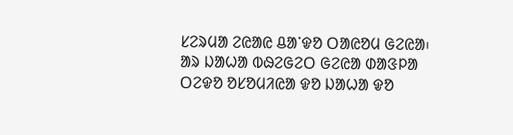ᱥᱮᱨᱢᱟ ᱮᱭᱟᱭ ᱪᱟᱸᱫᱚ ᱛᱟᱭᱚᱢ ᱜᱮᱭᱟ᱾ ᱟᱨ ᱡᱟᱦᱟ ᱵᱷᱮᱜᱮᱛ ᱜᱮᱭᱟ ᱰᱟᱝᱞᱟ ᱛᱮᱫᱚ ᱚᱥᱚᱢᱤᱭᱟ ᱫᱚ ᱡᱟᱦᱟ ᱫᱚ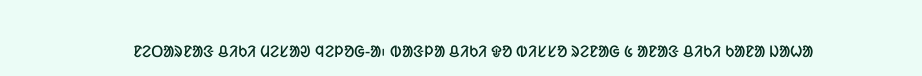ᱱᱮᱛᱟᱨᱱᱟᱝ ᱪᱤᱠᱤ ᱢᱮᱥᱟᱣ ᱧᱮᱞᱚᱜ-ᱟ᱾ ᱵᱟᱝᱞᱟ ᱪᱤᱠᱤ ᱫᱚ ᱵᱤᱥᱥᱚ ᱨᱮᱱᱟᱜ ᱕ ᱟᱱᱟᱝ ᱪᱤᱠᱤ ᱠᱟᱱᱟ ᱡᱟᱦᱟ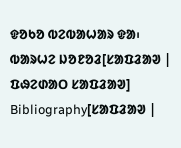ᱫᱚᱠᱚ ᱵᱮᱵᱟᱦᱟᱨ ᱫᱟ᱾
ᱵᱟᱨᱦᱮ ᱡᱚᱱᱚᱲ[ᱥᱟᱯᱲᱟᱣ | ᱯᱷᱮᱰᱟᱛ ᱥᱟᱯᱲᱟᱣ]
Bibliography[ᱥᱟᱯᱲᱟᱣ |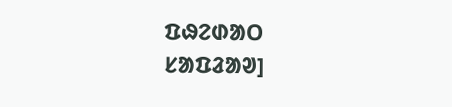ᱯᱷᱮᱰᱟᱛ ᱥᱟᱯᱲᱟᱣ]